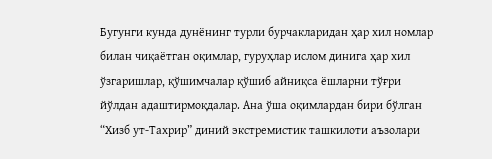Бугунги кунда дунёнинг турли бурчакларидан ҳар хил номлар билан чиқаётган оқимлар, гуруҳлар ислом динига ҳар хил ўзгаришлар, қўшимчалар қўшиб айниқса ёшларни тўғри йўлдан адаштирмоқдалар. Ана ўша оқимлардан бири бўлган “Хизб ут-Тахрир” диний экстремистик ташкилоти аъзолари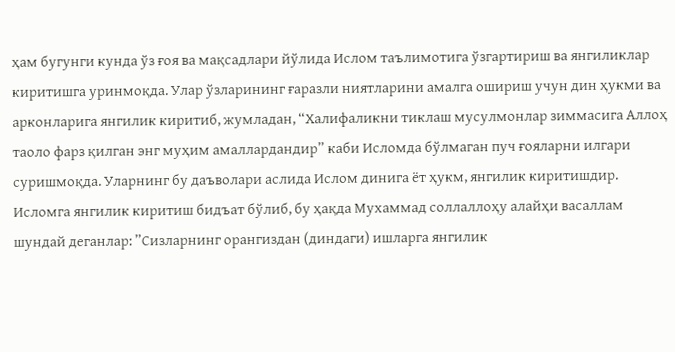ҳам бугунги кунда ўз ғоя ва мақсадлари йўлида Ислом таълимотига ўзгартириш ва янгиликлар киритишга уринмоқда. Улар ўзларининг ғаразли ниятларини амалга ошириш учун дин ҳукми ва арконларига янгилик киритиб, жумладан, “Халифаликни тиклаш мусулмонлар зиммасига Аллоҳ таоло фарз қилган энг муҳим амаллардандир” каби Исломда бўлмаган пуч ғояларни илгари суришмоқда. Уларнинг бу даъволари аслида Ислом динига ёт ҳукм, янгилик киритишдир. Исломга янгилик киритиш бидъат бўлиб, бу ҳақда Мухаммад соллаллоҳу алайҳи васаллам шундай деганлар: ”Сизларнинг орангиздан (диндаги) ишларга янгилик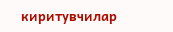киритувчилар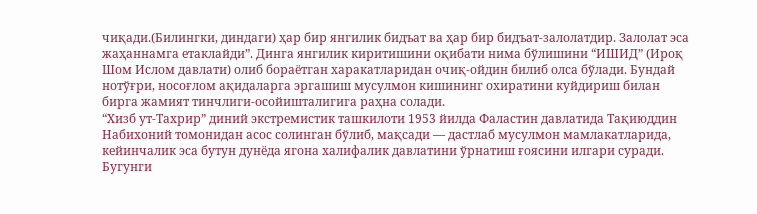чиқади.(Билингки, диндаги) ҳар бир янгилик бидъат ва ҳар бир бидъат-залолатдир. Залолат эса жаҳаннамга етаклайди”. Динга янгилик киритишини оқибати нима бўлишини “ИШИД” (Ироқ Шом Ислом давлати) олиб бораётган харакатларидан очиқ-ойдин билиб олса бўлади. Бундай нотўғри, носоғлом ақидаларга эргашиш мусулмон кишининг охиратини куйдириш билан бирга жамият тинчлиги-осойишталигига раҳна солади.
“Хизб ут-Тахрир” диний экстремистик ташкилоти 1953 йилда Фаластин давлатида Тақиюддин Набихоний томонидан асос солинган бўлиб, мақсади — дастлаб мусулмон мамлакатларида, кейинчалик эса бутун дунёда ягона халифалик давлатини ўрнатиш ғоясини илгари суради. Бугунги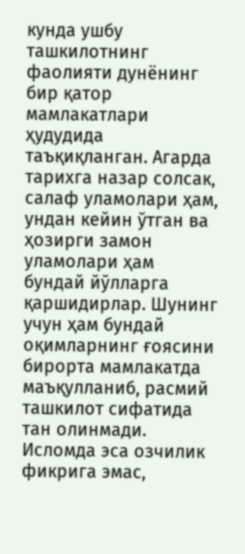кунда ушбу ташкилотнинг фаолияти дунёнинг бир қатор мамлакатлари ҳудудида таъқиқланган. Агарда тарихга назар солсак, салаф уламолари ҳам, ундан кейин ўтган ва ҳозирги замон уламолари ҳам бундай йўлларга қаршидирлар. Шунинг учун ҳам бундай оқимларнинг ғоясини бирорта мамлакатда маъқулланиб, расмий ташкилот сифатида тан олинмади. Исломда эса озчилик фикрига эмас,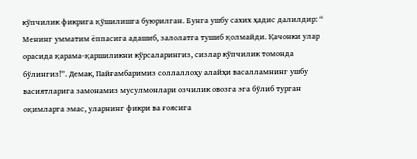кўпчилик фикрига қўшилишга буюрилган. Бунга ушбу сахих ҳадис далилдир: “ Менинг умматим ёппасига адашиб, залолатга тушиб қолмайди. Қачонки улар орасида қарама-қаршиликни кўрсаларингиз, сизлар кўпчилик томонда бўлингиз!”. Демак, Пайғамбаримиз соллаллоҳу алайҳи васалламнинг ушбу васиятларига замонамиз мусулмонлари озчилик овозга эга бўлиб турган оқимларга эмас, уларнинг фикри ва ғоясига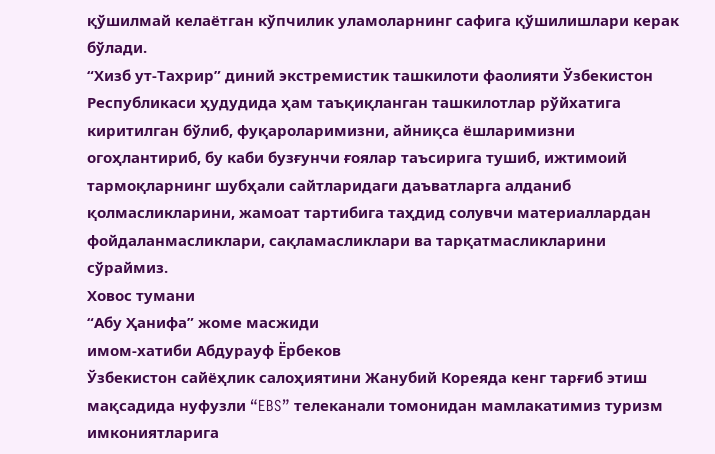қўшилмай келаётган кўпчилик уламоларнинг сафига қўшилишлари керак бўлади.
“Хизб ут-Тахрир” диний экстремистик ташкилоти фаолияти Ўзбекистон Республикаси ҳудудида ҳам таъқиқланган ташкилотлар рўйхатига киритилган бўлиб, фуқароларимизни, айниқса ёшларимизни огоҳлантириб, бу каби бузғунчи ғоялар таъсирига тушиб, ижтимоий тармоқларнинг шубҳали сайтларидаги даъватларга алданиб қолмасликларини, жамоат тартибига таҳдид солувчи материаллардан фойдаланмасликлари, сақламасликлари ва тарқатмасликларини сўраймиз.
Ховос тумани
“Абу Ҳанифа” жоме масжиди
имом-хатиби Абдурауф Ёрбеков
Ўзбекистон сайёҳлик салоҳиятини Жанубий Кореяда кенг тарғиб этиш мақсадида нуфузли “EBS” телеканали томонидан мамлакатимиз туризм имкониятларига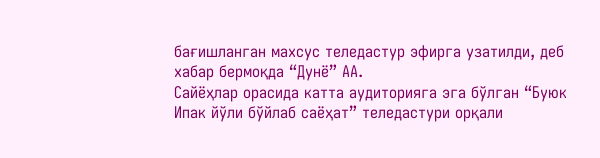бағишланган махсус теледастур эфирга узатилди, деб хабар бермоқда “Дунё” АА.
Сайёҳлар орасида катта аудиторияга эга бўлган “Буюк Ипак йўли бўйлаб саёҳат” теледастури орқали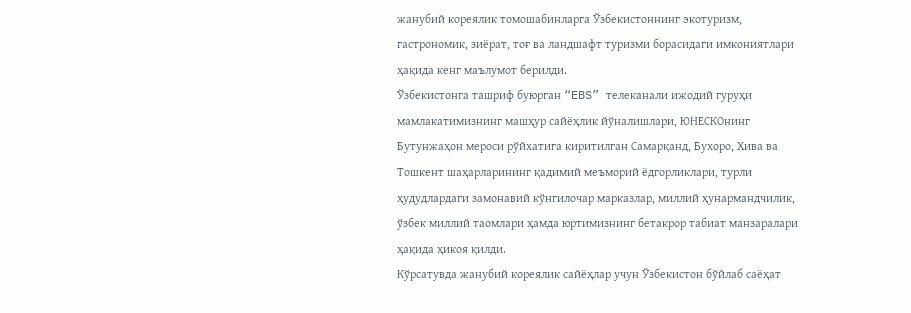жанубий кореялик томошабинларга Ўзбекистоннинг экотуризм, гастрономик, зиёрат, тоғ ва ландшафт туризми борасидаги имкониятлари ҳақида кенг маълумот берилди.
Ўзбекистонга ташриф буюрган “EBS” телеканали ижодий гуруҳи мамлакатимизнинг машҳур сайёҳлик йўналишлари, ЮНЕСКОнинг Бутунжаҳон мероси рўйхатига киритилган Самарқанд, Бухоро, Хива ва Тошкент шаҳарларининг қадимий меъморий ёдгорликлари, турли ҳудудлардаги замонавий кўнгилочар марказлар, миллий ҳунармандчилик, ўзбек миллий таомлари ҳамда юртимизнинг бетакрор табиат манзаралари ҳақида ҳикоя қилди.
Кўрсатувда жанубий кореялик сайёҳлар учун Ўзбекистон бўйлаб саёҳат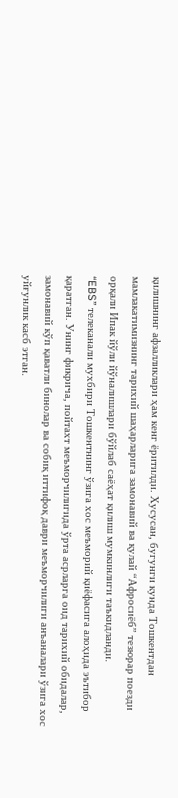қилишнинг афзалликлари ҳам кенг ёритилди. Хусусан, бугунги кунда Тошкентдан мамлакатимизнинг тарихий шаҳарларига замонавий ва қулай “Афросиёб” тезюрар поезди орқали Ипак йўли йўналишлари бўйлаб саёҳат қилиш мумкинлиги таъкидланди.
“EBS” телеканали мухбири Тошкентнинг ўзига хос меъморий қиёфасига алоҳида эътибор қаратган. Унинг фикрича, пойтахт меъморчилигида ўрта асрларга оид тарихий обидалар, замонавий кўп қаватли бинолар ва собиқ иттифоқ даври меъморчилиги анъаналари ўзига хос уйғунлик касб этган.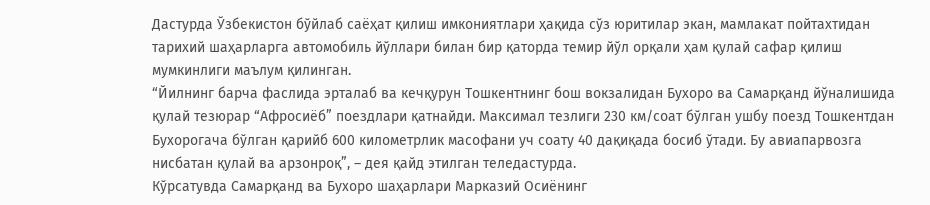Дастурда Ўзбекистон бўйлаб саёҳат қилиш имкониятлари ҳақида сўз юритилар экан, мамлакат пойтахтидан тарихий шаҳарларга автомобиль йўллари билан бир қаторда темир йўл орқали ҳам қулай сафар қилиш мумкинлиги маълум қилинган.
“Йилнинг барча фаслида эрталаб ва кечқурун Тошкентнинг бош вокзалидан Бухоро ва Самарқанд йўналишида қулай тезюрар “Афросиёб” поездлари қатнайди. Максимал тезлиги 230 км/соат бўлган ушбу поезд Тошкентдан Бухорогача бўлган қарийб 600 километрлик масофани уч соату 40 дақиқада босиб ўтади. Бу авиапарвозга нисбатан қулай ва арзонроқ”, – дея қайд этилган теледастурда.
Кўрсатувда Самарқанд ва Бухоро шаҳарлари Марказий Осиёнинг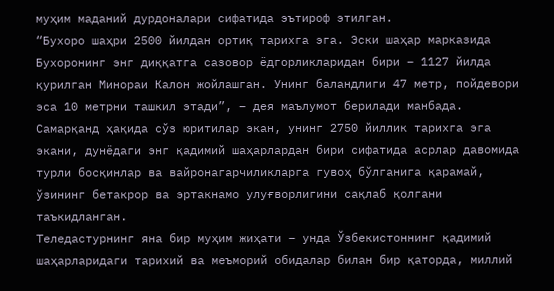муҳим маданий дурдоналари сифатида эътироф этилган.
“Бухоро шаҳри 2500 йилдан ортиқ тарихга эга. Эски шаҳар марказида Бухоронинг энг диққатга сазовор ёдгорликларидан бири – 1127 йилда қурилган Минораи Калон жойлашган. Унинг баландлиги 47 метр, пойдевори эса 10 метрни ташкил этади”, – дея маълумот берилади манбада.
Самарқанд ҳақида сўз юритилар экан, унинг 2750 йиллик тарихга эга экани, дунёдаги энг қадимий шаҳарлардан бири сифатида асрлар давомида турли босқинлар ва вайронагарчиликларга гувоҳ бўлганига қарамай, ўзининг бетакрор ва эртакнамо улуғворлигини сақлаб қолгани таъкидланган.
Теледастурнинг яна бир муҳим жиҳати – унда Ўзбекистоннинг қадимий шаҳарларидаги тарихий ва меъморий обидалар билан бир қаторда, миллий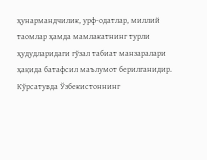ҳунармандчилик, урф-одатлар, миллий таомлар ҳамда мамлакатнинг турли ҳудудларидаги гўзал табиат манзаралари ҳақида батафсил маълумот берилганидир.
Кўрсатувда Ўзбекистоннинг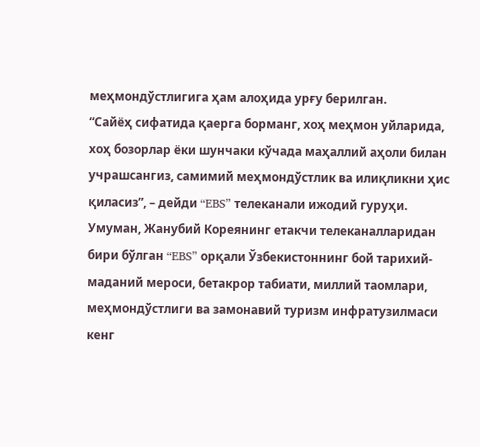меҳмондўстлигига ҳам алоҳида урғу берилган.
“Сайёҳ сифатида қаерга борманг, хоҳ меҳмон уйларида, хоҳ бозорлар ёки шунчаки кўчада маҳаллий аҳоли билан учрашсангиз, самимий меҳмондўстлик ва илиқликни ҳис қиласиз”, – дейди “EBS” телеканали ижодий гуруҳи.
Умуман, Жанубий Кореянинг етакчи телеканалларидан бири бўлган “EBS” орқали Ўзбекистоннинг бой тарихий-маданий мероси, бетакрор табиати, миллий таомлари, меҳмондўстлиги ва замонавий туризм инфратузилмаси кенг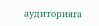аудиторияга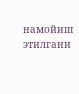намойиш этилгани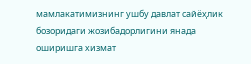мамлакатимизнинг ушбу давлат сайёҳлик бозоридаги жозибадорлигини янада оширишга хизмат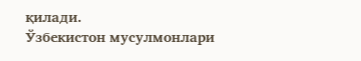қилади.
Ўзбекистон мусулмонлари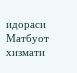идораси Матбуот хизмати